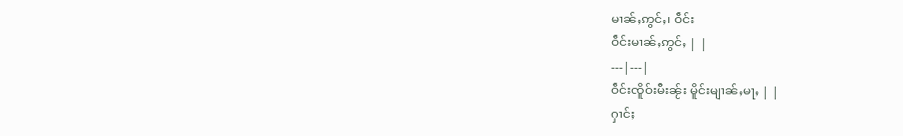မၢၼ်ႇဢွင်ႇ၊ ဝဵင်း
ဝဵင်းမၢၼ်ႇဢွင်ႇ | |
---|---|
ဝဵင်းၸိူဝ်းမီးၼႂ်း မိူင်းမျၢၼ်ႇမႃႇ | |
ႁၢင်ႈ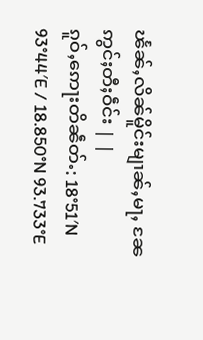ၽႅၼ်ႇလိၼ်မိူင်းမျၢၼ်ႇမႃႇ ၼႄဢွင်ႈတီႈဝဵင်း | |
ၵူဝ်ႇဢေႃးတိၼဵတ်ႉ: 18°51′N 93°44′E / 18.850°N 93.733°E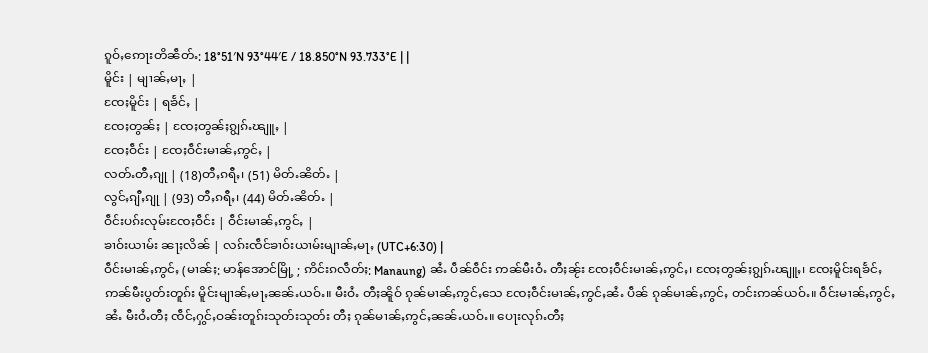ၵူဝ်ႇဢေႃးတိၼဵတ်ႉ: 18°51′N 93°44′E / 18.850°N 93.733°E | |
မိူင်း | မျၢၼ်ႇမႃႇ |
ၸႄႈမိူင်း | ရၶႅင်ႇ |
ၸႄႈတွၼ်ႈ | ၸႄႈတွၼ်ႈၵျွၵ်ႉၽျူႇ |
ၸႄႈဝဵင်း | ၸႄႈဝဵင်းမၢၼ်ႇဢွင်ႇ |
လတ်ႉတီႇၵျု | (18)တီႇၵရီႇ၊ (51) မိတ်ႉၼိတ်ႉ |
လွင်ႇၵျီႇၵျု | (93) တီႇၵရီႇ၊ (44) မိတ်ႉၼိတ်ႉ |
ဝဵင်းပၵ်းလုမ်းၸႄႈဝဵင်း | ဝဵင်းမၢၼ်ႇဢွင်ႇ |
ၶၢဝ်းယၢမ်း ၼႃႈလိၼ် | လၵ်းၸဵင်ၶၢဝ်းယၢမ်းမျၢၼ်ႇမႃႇ (UTC+6:30) |
ဝဵင်းမၢၼ်ႇဢွင်ႇ (မၢၼ်ႈ: မာန်အောင်မြို့ ; ဢိင်းၵလဵတ်ႈ: Manaung) ၼႆႉ ပဵၼ်ဝဵင်း ဢၼ်မီးဝႆႉ တီႈၼႂ်း ၸႄႈဝဵင်းမၢၼ်ႇဢွင်ႇ၊ ၸႄႈတွၼ်ႈၵျွၵ်ႉၽျူႇ၊ ၸႄႈမိူင်းရၶႅင်ႇ ဢၼ်မီးပွတ်းတူၵ်း မိူင်းမျၢၼ်ႇမႃႇၼၼ်ႉယဝ်ႉ။ မီးဝႆႉ တီႈၼိူဝ် ၵုၼ်မၢၼ်ႇဢွင်ႇသေ ၸႄႈဝဵင်းမၢၼ်ႇဢွင်ႇၼႆႉ ပဵၼ် ၵုၼ်မၢၼ်ႇဢွင်ႇ တင်းဢၼ်ယဝ်ႉ။ ဝဵင်းမၢၼ်ႇဢွင်ႇၼႆႉ မီးဝႆႉတီႈ ၸဵင်ႇႁွင်ႇဝၼ်းတူၵ်းသုတ်းသုတ်း တီႈ ၵုၼ်မၢၼ်ႇဢွင်ႇၼၼ်ႉယဝ်ႉ။ ပေႃးလုၵ်ႉတီႈ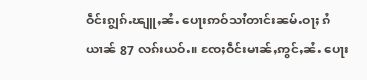ဝဵင်းၵျွၵ်ႉၽျူႇၼႆႉ ပေႃးဢဝ်သၢႆတၢင်းၼမ်ႉဝႃႈ ၵႆယၢၼ် 87 လၵ်းယဝ်ႉ။ ၸႄႈဝဵင်းမၢၼ်ႇဢွင်ႇၼႆႉ ပေႃး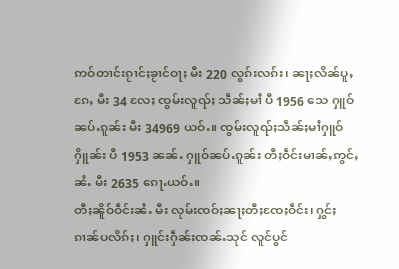ဢဝ်တၢင်းၵႂၢင်ႈၶႂၢင်ဝႃႈ မီး 220 လွၵ်းလၵ်း၊ ၼႃႈလိၼ်ပူႇၵႄႇ မီး 34 လႄႈ ၸွမ်းလူၺ်ႈ သဵၼ်ႈမၢႆ ပီ 1956 သေ ႁူဝ်ၼပ်ႉၵူၼ်း မီး 34969 ယဝ်ႉ။ ၸွမ်းလူၺ်ႈသဵၼ်ႈမၢႆႁူဝ်ႁိူၼ်း ပီ 1953 ၼၼ်ႉ ႁူဝ်ၼပ်ႉၵူၼ်း တီႈဝဵင်းမၢၼ်ႇဢွင်ႇၼႆႉ မီး 2635 ၵေႃႉယဝ်ႉ။
တီႈၼိူဝ်ဝဵင်းၼႆႉ မီး လုမ်းၸဝ်ႈၼႃႈတီႈၸႄႈဝဵင်း၊ ႁွင်ႈၵၢၼ်ပလိၵ်ႈ၊ ႁူင်းႁဵၼ်းၸၼ်ႉသုင် လူင်ပွင်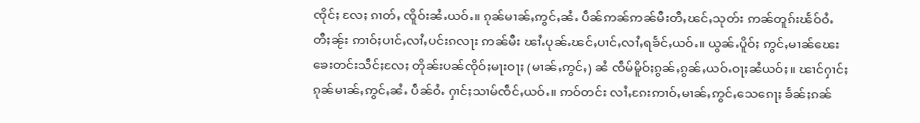ၸိုင်ႈ လႄႈ ၵၢတ်ႇ ၸိူဝ်းၼႆႉယဝ်ႉ။ ၵုၼ်မၢၼ်ႇဢွင်ႇၼႆႉ ပဵၼ်ဢၼ်ဢၼ်မီးတီႇၽင်ႇသုတ်း ဢၼ်တူၵ်းၽႅဝ်ဝႆႉတီႈၼႂ်း ဢၢဝ်ႈပၢင်ႇလၢႆႇပင်းၵလႃး ဢၼ်မီး ၽၢႆႉပုၼ်ႉၽင်ႇပၢင်ႇလၢႆႇရၶႅင်ႇယဝ်ႉ။ ယွၼ်ႉပိူဝ်ႈ ဢွင်ႇမၢၼ်ၽေးၶေးတင်းသဵင်ႈလႄႈ တိုၼ်းပၼ်ၸိုဝ်ႈမႃးဝႃႈ (မၢၼ်ႇဢွင်ႇ) ၼႆ ၸဵမ်မိူဝ်ႈၵွၼ်ႇၵွၼ်ႇယဝ်ႉဝႃႈၼႆယဝ်ႈ။ ၽၢင်ႁၢင်ႈၵုၼ်မၢၼ်ႇဢွင်ႇၼႆႉ ပဵၼ်ဝႆႉ ႁၢင်ႈသၢမ်ၸဵင်ႇယဝ်ႉ။ ဢဝ်တင်း လၢႆႇၵႄးဢၢဝ်ႇမၢၼ်ႇဢွင်ႇသေၵေႃႈ ၶႅၼ်ႈၵၼ်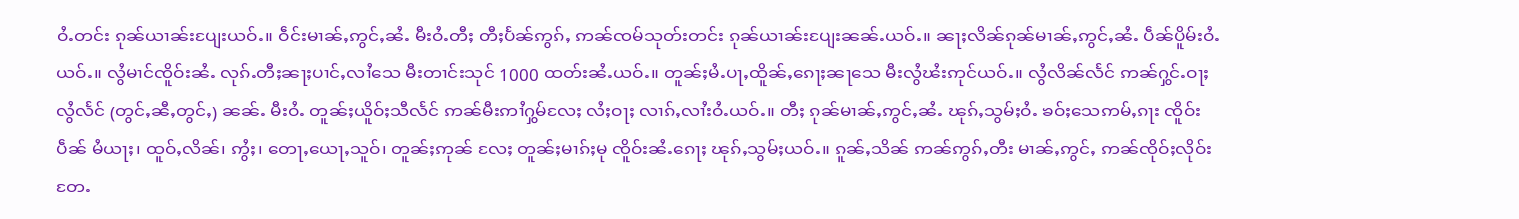ဝႆႉတင်း ၵုၼ်ယၢၼ်းပျႄးယဝ်ႉ။ ဝဵင်းမၢၼ်ႇဢွင်ႇၼႆႉ မီးဝႆႉတီႈ တီႈပႅၼ်ဢွၵ်ႇ ဢၼ်ၸမ်သုတ်းတင်း ၵုၼ်ယၢၼ်းပျႄးၼၼ်ႉယဝ်ႉ။ ၼႃႈလိၼ်ၵုၼ်မၢၼ်ႇဢွင်ႇၼႆႉ ပဵၼ်ပိူမ်းဝႆႉယဝ်ႉ။ လွႆမၢင်ၸိူဝ်းၼႆႉ လုၵ်ႉတီႈၼႃႈပၢင်ႇလၢႆသေ မီးတၢင်းသုင် 1000 ထတ်းၼႆႉယဝ်ႉ။ တူၼ်ႈမႆႉပႃႇထိူၼ်ႇၵေႃႈၼႃသေ မီးလွႆၽႆးဢုင်ယဝ်ႉ။ လွႆလိၼ်လႅင် ဢၼ်ႁွင်ႉဝႃႈ လွႆလႅင် (တွင်ႇၼီႇတွင်ႇ) ၼၼ်ႉ မီးဝႆႉ တူၼ်ႈယိူဝ်ႈသီလႅင် ဢၼ်မီးဢၢႆႁွမ်လႄႈ လႆႈဝႃႈ လၢၵ်ႇလၢႆးဝႆႉယဝ်ႉ။ တီႈ ၵုၼ်မၢၼ်ႇဢွင်ႇၼႆႉ ၽုၵ်ႇသွမ်ႈဝႆႉ ၶဝ်ႈသေဢမ်ႇၵႃး ၸိူဝ်းပဵၼ် မႆယႃႈ၊ ထူဝ်ႇလိၼ်၊ ဢွႆႈ၊ တေႃႇယေႃႇသူဝ်၊ တူၼ်ႈဢုၼ် လႄႈ တူၼ်ႈမၢၵ်ႈမု ၸိူဝ်းၼႆႉၵေႃႈ ၽုၵ်ႇသွမ်ႈယဝ်ႉ။ ၵူၼ်ႇသိၼ် ဢၼ်ဢွၵ်ႇတီး မၢၼ်ႇဢွင်ႇ ဢၼ်ၸိုဝ်ႈလိုဝ်းတႄႉ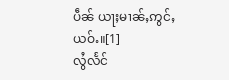ပဵၼ် ယႃႈမၢၼ်ႇဢွင်ႇယဝ်ႉ။[1]
လွႆလႅင်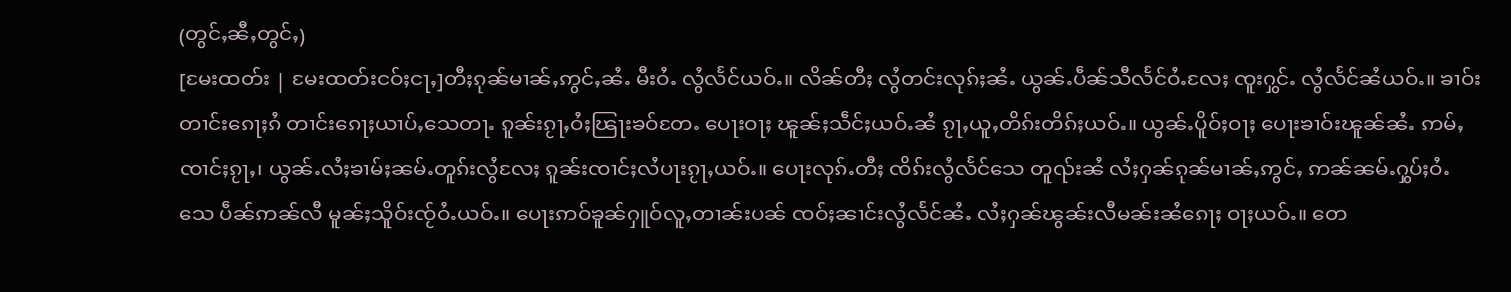(တွင်ႇၼီႇတွင်ႇ)
[မႄးထတ်း | မႄးထတ်းငဝ်ႈငႃႇ]တီႈၵုၼ်မၢၼ်ႇဢွင်ႇၼႆႉ မီးဝႆႉ လွႆလႅင်ယဝ်ႉ။ လိၼ်တီႈ လွႆတင်းလုၵ်ႈၼႆႉ ယွၼ်ႉပဵၼ်သီလႅင်ဝႆႉလႄႈ ၸူးႁွင်ႉ လွႆလႅင်ၼႆယဝ်ႉ။ ၶၢဝ်းတၢင်းၵေႃႈၵႆ တၢင်းၵေႃႈယၢပ်ႇသေတႃႉ ၵူၼ်းၵႂႃႇဝႆႈၽြႃးၶဝ်တႄႉ ပေႃးဝႃႈ ၽူၼ်ႈသဵင်ႈယဝ်ႉၼႆ ၵႂႃႇယူႇတိၵ်းတိၵ်ႈယဝ်ႉ။ ယွၼ်ႉပိူဝ်ႈဝႃႈ ပေႃးၶၢဝ်းၽူၼ်ၼႆႉ ဢမ်ႇၸၢင်ႈၵႂႃႇ၊ ယွၼ်ႉလႆႈၶၢမ်ႈၼမ်ႉတူၵ်းလွႆလႄႈ ၵူၼ်းၸၢင်ႈလႆပႃးၵႂႃႇယဝ်ႉ။ ပေႃးလုၵ်ႉတီႈ ၸိၵ်းလွႆလႅင်သေ တူၺ်းၼႆ လႆႈႁၼ်ၵုၼ်မၢၼ်ႇဢွင်ႇ ဢၼ်ၼမ်ႉႁွပ်ႈဝႆႉသေ ပဵၼ်ဢၼ်လီ မူၼ်ႈသိူဝ်းၸႂ်ဝႆႉယဝ်ႉ။ ပေႃးဢဝ်ၶူၼ်ႁူဝ်လူႇတၢၼ်းပၼ် ၸဝ်ႈၼၢင်းလွႆလႅင်ၼႆႉ လႆႈႁၼ်ၽွၼ်းလီမၼ်းၼႆၵေႃႈ ဝႃႈယဝ်ႉ။ တေ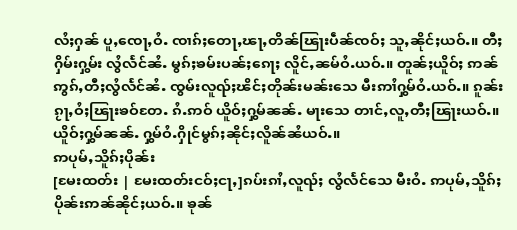လႆႈႁၼ် ပူႇၸေႃႇဝႆႉ ၸၢၵ်ႈတေႃႇၽႃႇတိၼ်ၽြႃးပဵၼ်ၸဝ်ႈ သူႇၼိုင်ႈယဝ်ႉ။ တီႈႁိမ်းႁွမ်း လွႆလႅင်ၼႆႉ မွၵ်ႈၶမ်းပၼ်ႈၵေႃႈ လိူင်ႇၼမ်ဝႆႉယဝ်ႉ။ တူၼ်ႈယိူဝ်ႈ ဢၼ်ဢွၵ်ႇတီႈလွႆလႅင်ၼႆႉ ၸွမ်းလူၺ်ႈၽိင်ႈတိုၼ်းမၼ်းသေ မီးဢၢႆႁွမ်ဝႆႉယဝ်ႉ။ ၵူၼ်းၵႂႃႇဝႆႈၽြႃးၶဝ်တႄႉ ၵႆႉဢဝ် ယိူဝ်ႈႁွမ်ၼၼ်ႉ မႃးသေ တၢင်ႇလူႇတီႈၽြႃးယဝ်ႉ။ ယိူဝ်ႈႁွမ်ၼၼ်ႉ ႁွမ်ဝႆႉႁိုင်မွၵ်ႈၼိုင်ႈလိူၼ်ၼႆယဝ်ႉ။
ဢပုမ်ႇသိူၵ်ႈပိုၼ်း
[မႄးထတ်း | မႄးထတ်းငဝ်ႈငႃႇ]ၵပ်းၵၢႆႇလူၺ်ႈ လွႆလႅင်သေ မီးဝႆႉ ဢပုမ်ႇသိူၵ်ႈပိုၼ်းဢၼ်ၼိုင်ႈယဝ်ႉ။ ၶုၼ်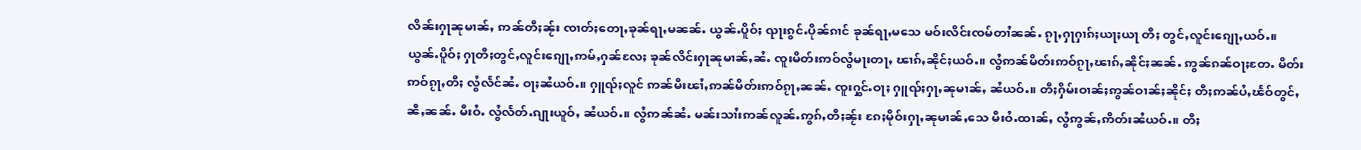လိၼ်းႁႃၼုမၢၼ်ႇ ဢၼ်တီႈၼႂ်း ၸၢတ်ႈတေႃႇၶုၼ်ရႃႇမၼၼ်ႉ ယွၼ်ႉပိူဝ်ႈ ၺႃးၵွင်ႉပိုၼ်ၵၢင် ၶုၼ်ရႃႇမသေ မဝ်းလိင်းၸမ်တၢႆၼၼ်ႉ ၵႂႃႇႁႃႁၢၵ်ႈယႃႈယႃ တီႈ တွင်ႇလူင်းၵျေႃႇယဝ်ႉ။ ယွၼ်ႉပိူဝ်ႈ ႁႃတီႈတွင်ႇလူင်းၵျေႃႇဢမ်ႇႁၼ်လႄႈ ၶုၼ်လိင်းႁႃၼုမၢၼ်ႇၼႆႉ ၸူးမိတ်းဢဝ်လွႆမႃးတႃႇ ၽၢၵ်ႇၼိုင်ႈယဝ်ႉ။ လွႆဢၼ်မိတ်းဢဝ်ၵႂႃႇၽၢၵ်ႇၼိုင်ႈၼၼ်ႉ ဢွၼ်ၵၼ်ဝႃႈတႄႉ မိတ်းဢဝ်ၵႂႃႇတီႈ လွႆလႅင်ၼႆႉ ဝႃႈၼႆယဝ်ႉ။ ႁူၺ်ႈလူင် ဢၼ်မီးၽၢႆႇဢၼ်မိတ်းဢဝ်ၵႂႃႇၼၼ်ႉ ၸူးႁွင်ႉဝႃႈ ႁူၺ်ႈႁႃႇၼုမၢၼ်ႇ ၼႆယဝ်ႉ။ တီႈႁိမ်းဝၢၼ်ႈဢွၼ်ဝၢၼ်ႈၼိုင်ႈ တီႈဢၼ်ပႆႇၽႅဝ်တွင်ႇၼီႇၼၼ်ႉ မီးဝႆႉ လွႆလႅတ်ႉၵျႃးယူဝ်ႇ ၼႆယဝ်ႉ။ လွႆဢၼ်ၼႆႉ မၼ်းသၢႆးဢၼ်လူၼ်ႉဢွၵ်ႇတီႈၼႂ်း ၵႄႈမိုဝ်းႁႃႇၼုမၢၼ်ႇသေ မီးဝႆႉထၢၼ်ႇ လွႆဢွၼ်ႇဢိတ်းၼႆယဝ်ႉ။ တီႈ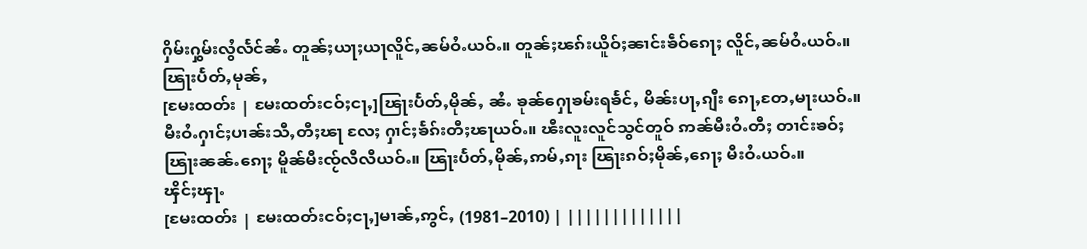ႁိမ်းႁွမ်းလွႆလႅင်ၼႆႉ တူၼ်ႈယႃႈယႃလိူင်ႇၼမ်ဝႆႉယဝ်ႉ။ တူၼ်ႈၽၵ်းယိူဝ်ႈၼၢင်းၶဵဝ်ၵေႃႈ လိူင်ႇၼမ်ဝႆႉယဝ်ႉ။
ၽြႃးပႅတ်ႇမုၼ်ႇ
[မႄးထတ်း | မႄးထတ်းငဝ်ႈငႃႇ]ၽြႃးပႅတ်ႇမိုၼ်ႇ ၼႆႉ ၶုၼ်ႁေႃၶမ်းရၶႅင်ႇ မိၼ်းပႃႇၵျီး ၵေႃႇတႄႇမႃးယဝ်ႉ။ မီးဝႆႉႁၢင်ႈပၢၼ်းသီႇတီႈၽႃ လႄႈ ႁၢင်ႈၶႅၵ်းတီႈၽႃယဝ်ႉ။ ၽီးလူးလူင်သွင်တူဝ် ဢၼ်မီးဝႆႉတီႈ တၢင်းၶဝ်ႈၽြႃးၼၼ်ႉၵေႃႈ မိူၼ်မီးၸႂ်လီလီယဝ်ႉ။ ၽြႃးပႅတ်ႇမိုၼ်ႇဢမ်ႇၵႃး ၽြႃးၵဝ်ႈမိုၼ်ႇၵေႃႈ မီးဝႆႉယဝ်ႉ။
ၾိင်ႈၾႃႉ
[မႄးထတ်း | မႄးထတ်းငဝ်ႈငႃႇ]မၢၼ်ႇဢွင်ႇ (1981–2010) | |||||||||||||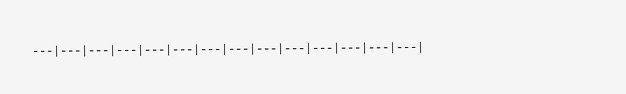---|---|---|---|---|---|---|---|---|---|---|---|---|---|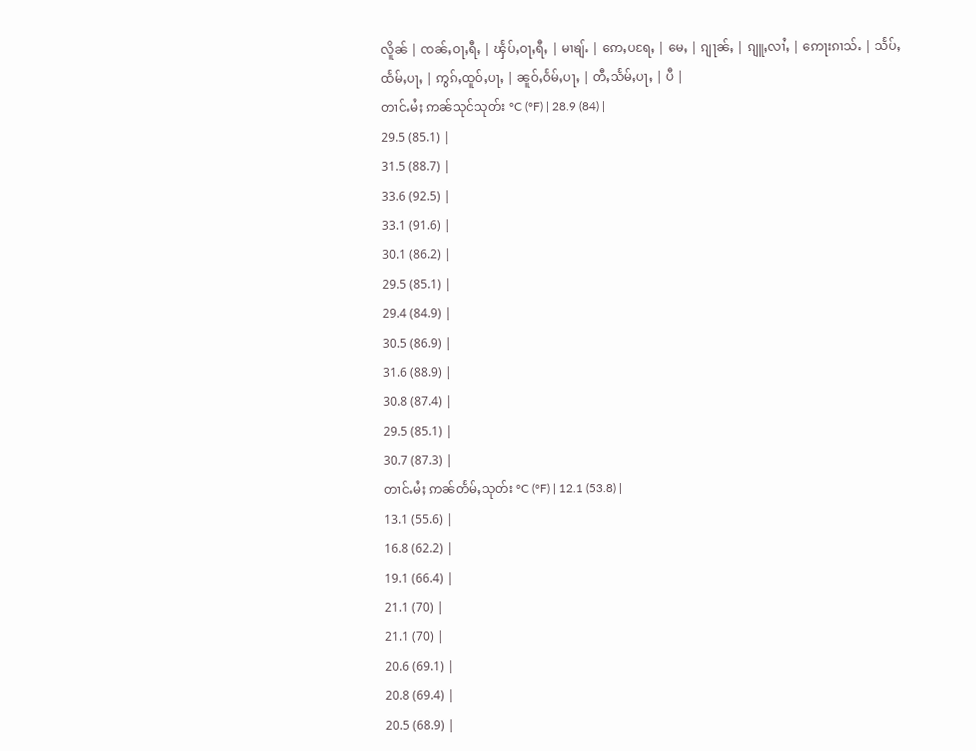လိူၼ် | ၸၼ်ႇဝႃႇရီႇ | ၾႅပ်ႇဝႃႇရီႇ | မၢၶျ်ႉ | ဢေႇပရႄႇ | မေႇ | ၵျႃၼ်ႇ | ၵျူႇလၢႆႇ | ဢေႃးၵၢသ်ႉ | သႅပ်ႇထႅမ်ႇပႃႇ | ဢွၵ်ႇထူဝ်ႇပႃႇ | ၼူဝ်ႇဝႅမ်ႇပႃႇ | တီႇသႅမ်ႇပႃႇ | ပီ |
တၢင်ႉမႆႈ ဢၼ်သုင်သုတ်း °C (°F) | 28.9 (84) |
29.5 (85.1) |
31.5 (88.7) |
33.6 (92.5) |
33.1 (91.6) |
30.1 (86.2) |
29.5 (85.1) |
29.4 (84.9) |
30.5 (86.9) |
31.6 (88.9) |
30.8 (87.4) |
29.5 (85.1) |
30.7 (87.3) |
တၢင်ႉမႆႈ ဢၼ်တႅမ်ႇသုတ်း °C (°F) | 12.1 (53.8) |
13.1 (55.6) |
16.8 (62.2) |
19.1 (66.4) |
21.1 (70) |
21.1 (70) |
20.6 (69.1) |
20.8 (69.4) |
20.5 (68.9) |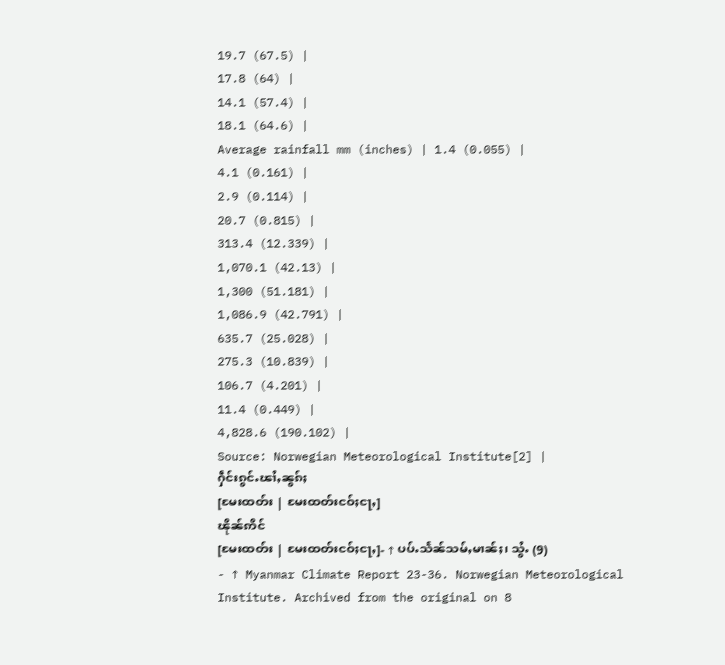19.7 (67.5) |
17.8 (64) |
14.1 (57.4) |
18.1 (64.6) |
Average rainfall mm (inches) | 1.4 (0.055) |
4.1 (0.161) |
2.9 (0.114) |
20.7 (0.815) |
313.4 (12.339) |
1,070.1 (42.13) |
1,300 (51.181) |
1,086.9 (42.791) |
635.7 (25.028) |
275.3 (10.839) |
106.7 (4.201) |
11.4 (0.449) |
4,828.6 (190.102) |
Source: Norwegian Meteorological Institute[2] |
ႁဵင်းၵွင်ႉၽၢႆႇၼွၵ်ႈ
[မႄးထတ်း | မႄးထတ်းငဝ်ႈငႃႇ]
ၽိုၼ်ဢိင်
[မႄးထတ်း | မႄးထတ်းငဝ်ႈငႃႇ]- ↑ ပပ်ႉသႅၼ်သမ်ႇမၢၼ်ႈ၊ သွႆႉ (9)
- ↑ Myanmar Climate Report 23-36. Norwegian Meteorological Institute. Archived from the original on 8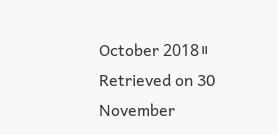October 2018။ Retrieved on 30 November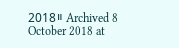2018။ Archived 8 October 2018 at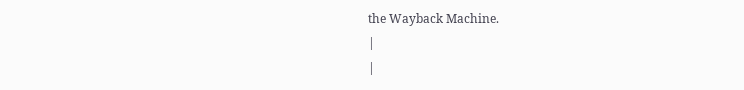the Wayback Machine.
|
|